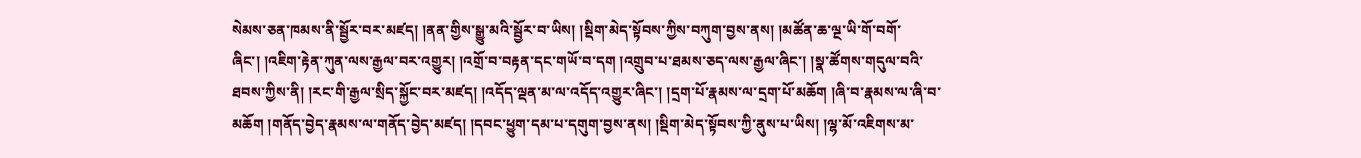སེམས་ཅན་ཁམས་ནི་སྦྱོར་བར་མཛད། །ནན་གྱིས་སྒྱུ་མའི་སྦྱོར་བ་ཡིས། །སྡིག་མེད་སྟོབས་ཀྱིས་བཀུག་བྱས་ནས། །མཚོན་ཆ་ལྔ་ཡི་གོ་བགོ་ཞིང་། །འཇིག་རྟེན་ཀུན་ལས་རྒྱལ་བར་འགྱུར། །འགྲོ་བ་བརྟན་དང་གཡོ་བ་དག །འགྲུབ་པ་ཐམས་ཅད་ལས་རྒྱལ་ཞིང་། །སྣ་ཚོགས་གདུལ་བའི་ཐབས་ཀྱིས་ནི། །རང་གི་རྒྱལ་སྲིད་སྐྱོང་བར་མཛད། །འདོད་ལྡན་མ་ལ་འདོད་འགྱུར་ཞིང་། །དྲག་པོ་རྣམས་ལ་དྲག་པོ་མཆོག །ཞི་བ་རྣམས་ལ་ཞི་བ་མཆོག །གནོད་བྱེད་རྣམས་ལ་གནོད་བྱེད་མཛད། །དབང་ཕྱུག་དམ་པ་དགུག་བྱས་ནས། །སྡིག་མེད་སྟོབས་ཀྱི་ནུས་པ་ཡིས། །ལྷ་མོ་འཇིགས་མ་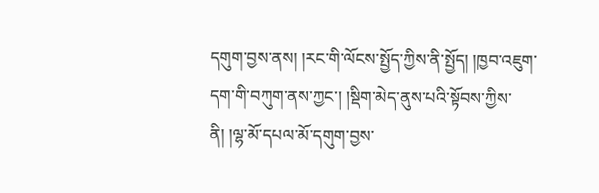དགུག་བྱས་ནས། །རང་གི་ལོངས་སྤྱོད་ཀྱིས་ནི་སྤྱོད། །ཁྱབ་འཇུག་དག་གི་བཀུག་ནས་ཀྱང་། །སྡིག་མེད་ནུས་པའི་སྟོབས་ཀྱིས་ནི། །ལྷ་མོ་དཔལ་མོ་དགུག་བྱས་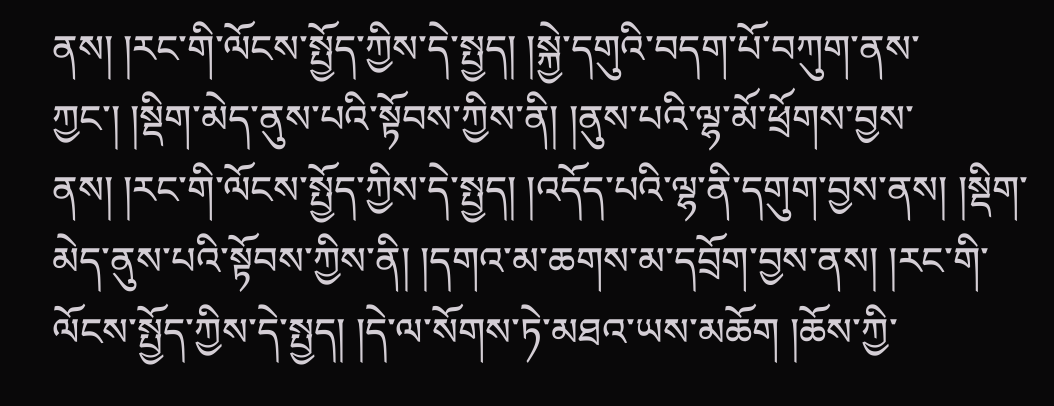ནས། །རང་གི་ལོངས་སྤྱོད་ཀྱིས་དེ་སྤྱད། །སྐྱེ་དགུའི་བདག་པོ་བཀུག་ནས་ཀྱང་། །སྡིག་མེད་ནུས་པའི་སྟོབས་ཀྱིས་ནི། །ནུས་པའི་ལྷ་མོ་ཕྲོགས་བྱས་ནས། །རང་གི་ལོངས་སྤྱོད་ཀྱིས་དེ་སྤྱད། །འདོད་པའི་ལྷ་ནི་དགུག་བྱས་ནས། །སྡིག་མེད་ནུས་པའི་སྟོབས་ཀྱིས་ནི། །དགའ་མ་ཆགས་མ་དབྲོག་བྱས་ནས། །རང་གི་ལོངས་སྤྱོད་ཀྱིས་དེ་སྤྱད། །དེ་ལ་སོགས་ཏེ་མཐའ་ཡས་མཆོག །ཆོས་ཀྱི་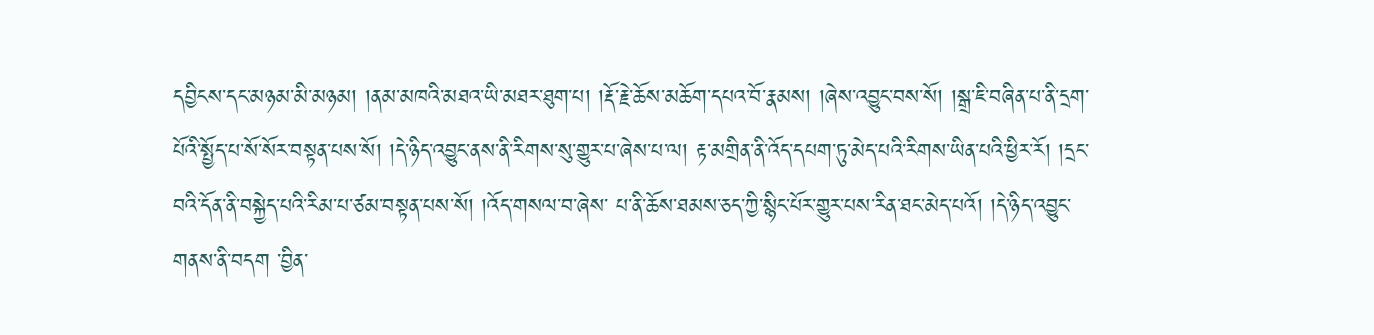དབྱིངས་དང་མཉམ་མི་མཉམ། །ནམ་མཁའི་མཐའ་ཡི་མཐར་ཐུག་པ། །རྡོ་རྗེ་ཆོས་མཆོག་དཔའ་བོ་རྣམས། །ཞེས་འབྱུང་བས་སོ། །སྒྲ་ཇི་བཞིན་པ་ནི་དྲག་པོའི་སྤྱོད་པ་སོ་སོར་བསྟན་པས་སོ། །དེ་ཉིད་འབྱུང་ནས་ནི་རིགས་སུ་གྱུར་པ་ཞེས་པ་ལ། རྟ་མགྲིན་ནི་འོད་དཔག་ཏུ་མེད་པའི་རིགས་ཡིན་པའི་ཕྱིར་རོ། །དྲང་བའི་དོན་ནི་བསྐྱེད་པའི་རིམ་པ་ཙམ་བསྟན་པས་སོ། །འོད་གསལ་བ་ཞེས་ པ་ནི་ཆོས་ཐམས་ཅད་ཀྱི་སྙིང་པོར་གྱུར་པས་རིན་ཐང་མེད་པའོ། །དེ་ཉིད་འབྱུང་གནས་ནི་བདག ་བྱིན་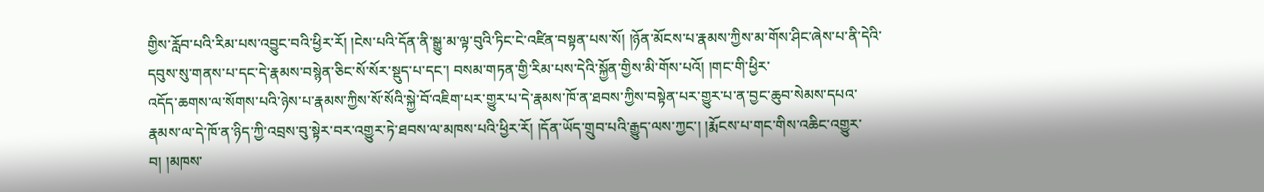གྱིས་རློབ་པའི་རིམ་པས་འབྱུང་བའི་ཕྱིར་རོ། །ངེས་པའི་དོན་ནི་སྒྱུ་མ་ལྟ་བུའི་ཏིང་ངེ་འཛིན་བསྟན་པས་སོ། །ཉོན་མོངས་པ་རྣམས་ཀྱིས་མ་གོས་ཤིང་ཞེས་པ་ནི་དེའི་དབུས་སུ་གནས་པ་དང་དེ་རྣམས་བསྙེན་ཅིང་སོ་སོར་སྡུད་པ་དང་། བསམ་གཏན་གྱི་རིམ་པས་དེའི་སྐྱོན་གྱིས་མི་གོས་པའོ། །གང་གི་ཕྱིར་
འདོད་ཆགས་ལ་སོགས་པའི་ཉེས་པ་རྣམས་ཀྱིས་སོ་སོའི་སྐྱེ་བོ་འཇིག་པར་གྱུར་པ་དེ་རྣམས་ཁོ་ན་ཐབས་ཀྱིས་བསྟེན་པར་གྱུར་པ་ན་བྱང་ཆུབ་སེམས་དཔའ་རྣམས་ལ་དེ་ཁོ་ན་ཉིད་ཀྱི་འབྲས་བུ་སྟེར་བར་འགྱུར་ཏེ་ཐབས་ལ་མཁས་པའི་ཕྱིར་རོ། །དོན་ཡོད་གྲུབ་པའི་རྒྱུད་ལས་ཀྱང་། །རྨོངས་པ་གང་གིས་འཆིང་འགྱུར་བ། །མཁས་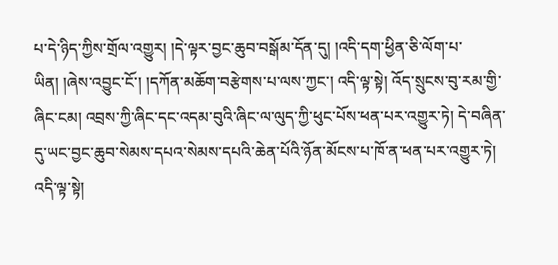པ་དེ་ཉིད་ཀྱིས་གྲོལ་འགྱུར། །དེ་ལྟར་བྱང་ཆུབ་བསྒོམ་དོན་དུ། །འདི་དག་ཕྱིན་ཅི་ལོག་པ་ཡིན། །ཞེས་འབྱུང་ངོ་། །དཀོན་མཆོག་བརྩེགས་པ་ལས་ཀྱང་། འདི་ལྟ་སྟེ། འོད་སྲུངས་བུ་རམ་གྱི་ཞིང་ངམ། འབྲས་ཀྱི་ཞིང་དང་འདམ་བུའི་ཞིང་ལ་ལུད་ཀྱི་ཕུང་པོས་ཕན་པར་འགྱུར་ཏེ། དེ་བཞིན་དུ་ཡང་བྱང་ཆུབ་སེམས་དཔའ་སེམས་དཔའི་ཆེན་པོའི་ཉོན་མོངས་པ་ཁོ་ན་ཕན་པར་འགྱུར་ཏེ། འདི་ལྟ་སྟེ།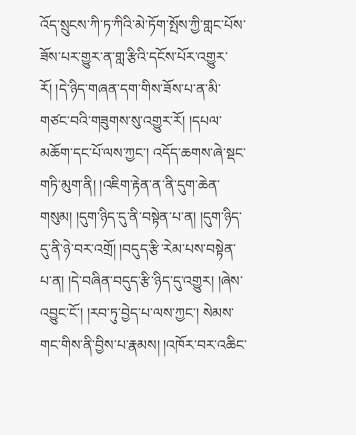འོད་སྲུངས་ཀི་ཏ་ཀིའི་མེ་ཏོག་སྤོས་ཀྱི་གླང་པོས་ཟོས་པར་གྱུར་ན་གླ་རྩིའི་དངོས་པོར་འགྱུར་རོ། །དེ་ཉིད་གཞན་དག་གིས་ཟོས་པ་ན་མི་གཙང་བའི་གཟུགས་སུ་འགྱུར་རོ། །དཔལ་མཆོག་དང་པོ་ལས་ཀྱང་། འདོད་ཆགས་ཞེ་སྡང་གཏི་མུག་ནི། །འཇིག་རྟེན་ན་ནི་དུག་ཆེན་གསུམ། །དུག་ཉིད་དུ་ནི་བསྟེན་པ་ན། །དུག་ཉིད་དུ་ནི་ཉེ་བར་འགྲོ། །བདུད་རྩི་རེམ་པས་བསྟེན་པ་ན། །དེ་བཞིན་བདུད་རྩི་ཉིད་དུ་འགྱུར། །ཞེས་འབྱུང་ངོ་། །རབ་ཏུ་བྱེད་པ་ལས་ཀྱང་། སེམས་གང་གིས་ནི་བྱིས་པ་རྣམས། །འཁོར་བར་འཆིང་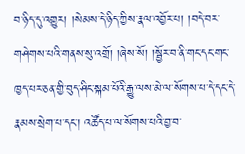བ་ཉིད་དུ་འགྱུར། །སེམས་དེ་ཉིད་ཀྱིས་རྣལ་འབྱོར་པ། །བདེ་བར་གཤེགས་པའི་གནས་སུ་འགྲོ། །ཞེས་སོ། །སྦྱོར་བ་ནི་གང་དང་གང་ཁྱད་པར་ཅན་གྱི་བུད་ཤིང་སྐམ་པོའི་རྒྱུ་ལས་མེ་ལ་སོགས་པ་དེ་དང་དེ་རྣམས་སྲེག་པ་དང་། འཚོད་པ་ལ་སོགས་པའི་བྱ་བ་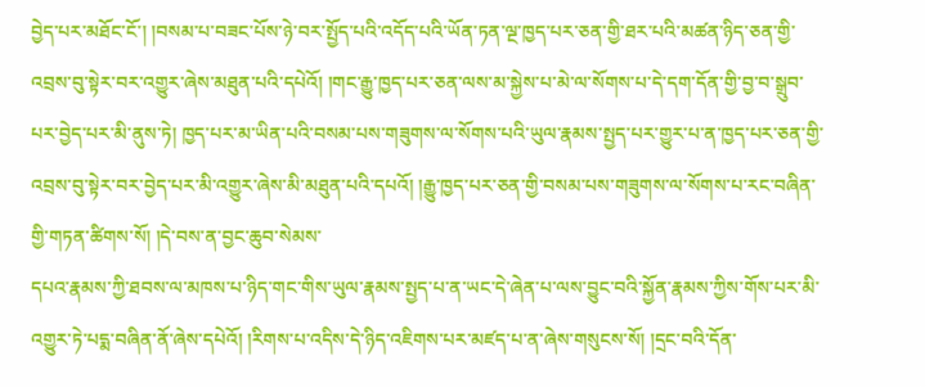བྱེད་པར་མཐོང་ངོ་། །བསམ་པ་བཟང་པོས་ཉེ་བར་སྤྱོད་པའི་འདོད་པའི་ཡོན་ཏན་ལྔ་ཁྱད་པར་ཅན་གྱི་ཐར་པའི་མཚན་ཉིད་ཅན་གྱི་འབྲས་བུ་སྟེར་བར་འགྱུར་ཞེས་མཐུན་པའི་དཔེའོ། །གང་རྒྱུ་ཁྱད་པར་ཅན་ལས་མ་སྐྱེས་པ་མེ་ལ་སོགས་པ་དེ་དག་དོན་གྱི་བྱ་བ་སྒྲུབ་པར་བྱེད་པར་མི་ནུས་ཏེ། ཁྱད་པར་མ་ཡིན་པའི་བསམ་པས་གཟུགས་ལ་སོགས་པའི་ཡུལ་རྣམས་སྤྱད་པར་གྱུར་པ་ན་ཁྱད་པར་ཅན་གྱི་འབྲས་བུ་སྟེར་བར་བྱེད་པར་མི་འགྱུར་ཞེས་མི་མཐུན་པའི་དཔའོ། །རྒྱུ་ཁྱད་པར་ཅན་གྱི་བསམ་པས་གཟུགས་ལ་སོགས་པ་རང་བཞིན་གྱི་གཏན་ཚིགས་སོ། །དེ་བས་ན་བྱང་ཆུབ་སེམས་
དཔའ་རྣམས་ཀྱི་ཐབས་ལ་མཁས་པ་ཉིད་གང་གིས་ཡུལ་རྣམས་སྤྱད་པ་ན་ཡང་དེ་ཞེན་པ་ལས་བྱུང་བའི་སྐྱོན་རྣམས་ཀྱིས་གོས་པར་མི་འགྱུར་ཏེ་པདྨ་བཞིན་ནོ་ཞེས་དཔེའོ། །རིགས་པ་འདིས་དེ་ཉིད་འཇིགས་པར་མཛད་པ་ན་ཞེས་གསུངས་སོ། །དྲང་བའི་དོན་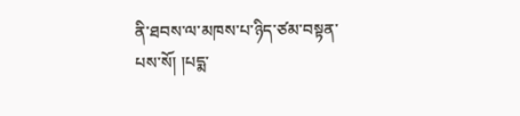ནི་ཐབས་ལ་མཁས་པ་ཉིད་ཙམ་བསྟན་པས་སོ། །པདྨ་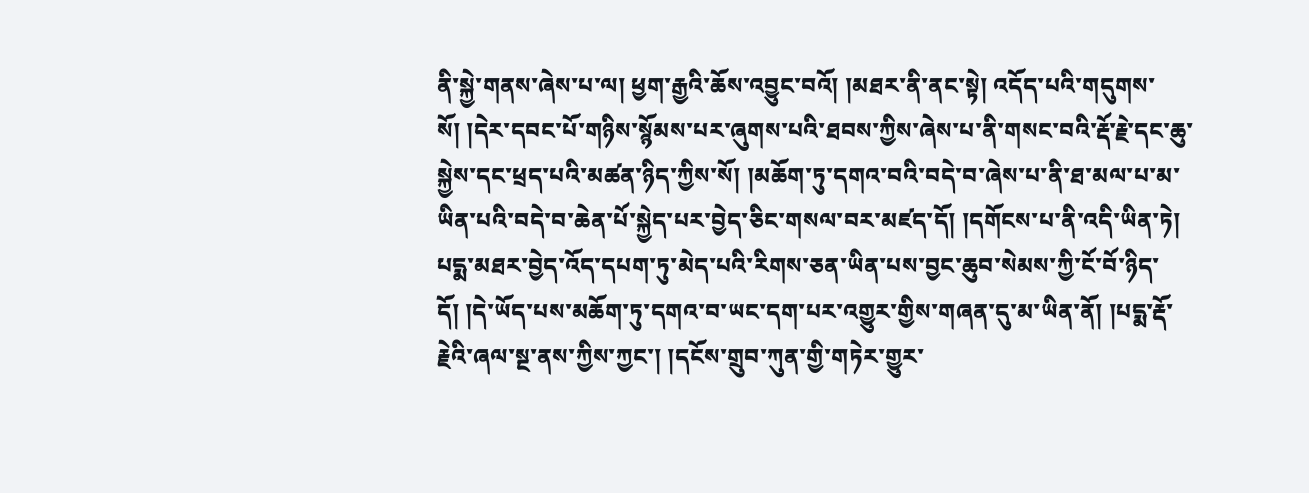ནི་སྐྱེ་གནས་ཞེས་པ་ལ། ཕྱག་རྒྱའི་ཆོས་འབྱུང་བའོ། །མཐར་ནི་ནང་སྟེ། འདོད་པའི་གདུགས་སོ། །དེར་དབང་པོ་གཉིས་སྙོམས་པར་ཞུགས་པའི་ཐབས་ཀྱིས་ཞེས་པ་ནི་གསང་བའི་རྡོ་རྗེ་དང་ཆུ་སྐྱེས་དང་ཕྲད་པའི་མཚན་ཉིད་ཀྱིས་སོ། །མཆོག་ཏུ་དགའ་བའི་བདེ་བ་ཞེས་པ་ནི་ཐ་མལ་པ་མ་ཡིན་པའི་བདེ་བ་ཆེན་པོ་སྐྱེད་པར་བྱེད་ཅིང་གསལ་བར་མཛད་དོ། །དགོངས་པ་ནི་འདི་ཡིན་ཏེ། པདྨ་མཐར་བྱེད་འོད་དཔག་ཏུ་མེད་པའི་རིགས་ཅན་ཡིན་པས་བྱང་ཆུབ་སེམས་ཀྱི་ངོ་བོ་ཉིད་དོ། །དེ་ཡོད་པས་མཆོག་ཏུ་དགའ་བ་ཡང་དག་པར་འགྱུར་གྱིས་གཞན་དུ་མ་ཡིན་ནོ། །པདྨ་རྡོ་རྗེའི་ཞལ་སྔ་ནས་ཀྱིས་ཀྱང་། །དངོས་གྲུབ་ཀུན་གྱི་གཏེར་གྱུར་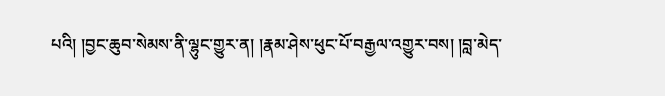པའི། །བྱང་ཆུབ་སེམས་ནི་ལྷུང་གྱུར་ན། །རྣམ་ཤེས་ཕུང་པོ་བརྒྱལ་འགྱུར་བས། །བླ་མེད་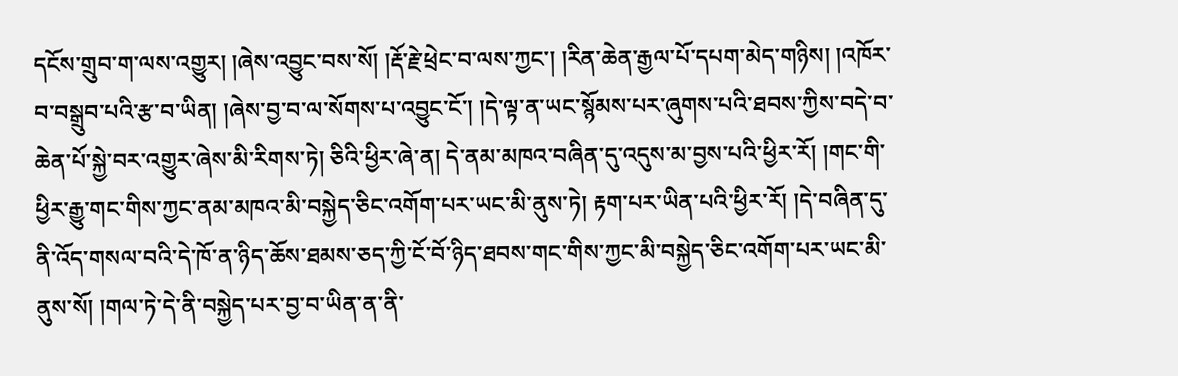དངོས་གྲུབ་ག་ལས་འགྱུར། །ཞེས་འབྱུང་བས་སོ། །རྡོ་རྗེ་ཕྲེང་བ་ལས་ཀྱང་། །རིན་ཆེན་རྒྱལ་པོ་དཔག་མེད་གཉིས། །འཁོར་བ་བསྒྲུབ་པའི་རྩ་བ་ཡིན། །ཞེས་བྱ་བ་ལ་སོགས་པ་འབྱུང་ངོ་། །དེ་ལྟ་ན་ཡང་སྙོམས་པར་ཞུགས་པའི་ཐབས་ཀྱིས་བདེ་བ་ཆེན་པོ་སྐྱེ་བར་འགྱུར་ཞེས་མི་རིགས་ཏེ། ཅིའི་ཕྱིར་ཞེ་ན། དེ་ནམ་མཁའ་བཞིན་དུ་འདུས་མ་བྱས་པའི་ཕྱིར་རོ། །གང་གི་ཕྱིར་རྒྱུ་གང་གིས་ཀྱང་ནམ་མཁའ་མི་བསྐྱེད་ཅིང་འགོག་པར་ཡང་མི་ནུས་ཏེ། རྟག་པར་ཡིན་པའི་ཕྱིར་རོ། །དེ་བཞིན་དུ་ནི་འོད་གསལ་བའི་དེ་ཁོ་ན་ཉིད་ཆོས་ཐམས་ཅད་ཀྱི་ངོ་བོ་ཉིད་ཐབས་གང་གིས་ཀྱང་མི་བསྐྱེད་ཅིང་འགོག་པར་ཡང་མི་ནུས་སོ། །གལ་ཏེ་དེ་ནི་བསྐྱེད་པར་བྱ་བ་ཡིན་ན་ནི་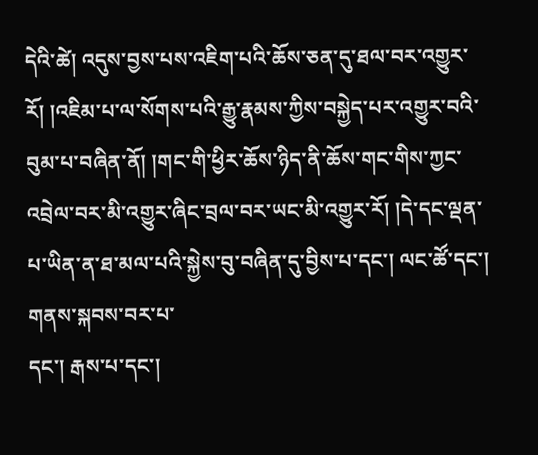དེའི་ཚེ། འདུས་བྱས་པས་འཇིག་པའི་ཆོས་ཅན་དུ་ཐལ་བར་འགྱུར་རོ། །འཇིམ་པ་ལ་སོགས་པའི་རྒྱུ་རྣམས་ཀྱིས་བསྐྱེད་པར་འགྱུར་བའི་བུམ་པ་བཞིན་ནོ། །གང་གི་ཕྱིར་ཆོས་ཉིད་ནི་ཆོས་གང་གིས་ཀྱང་འབྲེལ་བར་མི་འགྱུར་ཞིང་བྲལ་བར་ཡང་མི་འགྱུར་རོ། །དེ་དང་ལྡན་པ་ཡིན་ན་ཐ་མལ་པའི་སྐྱེས་བུ་བཞིན་དུ་བྱིས་པ་དང་། ལང་ཚོ་དང་། གནས་སྐབས་བར་པ་
དང་། རྒས་པ་དང་།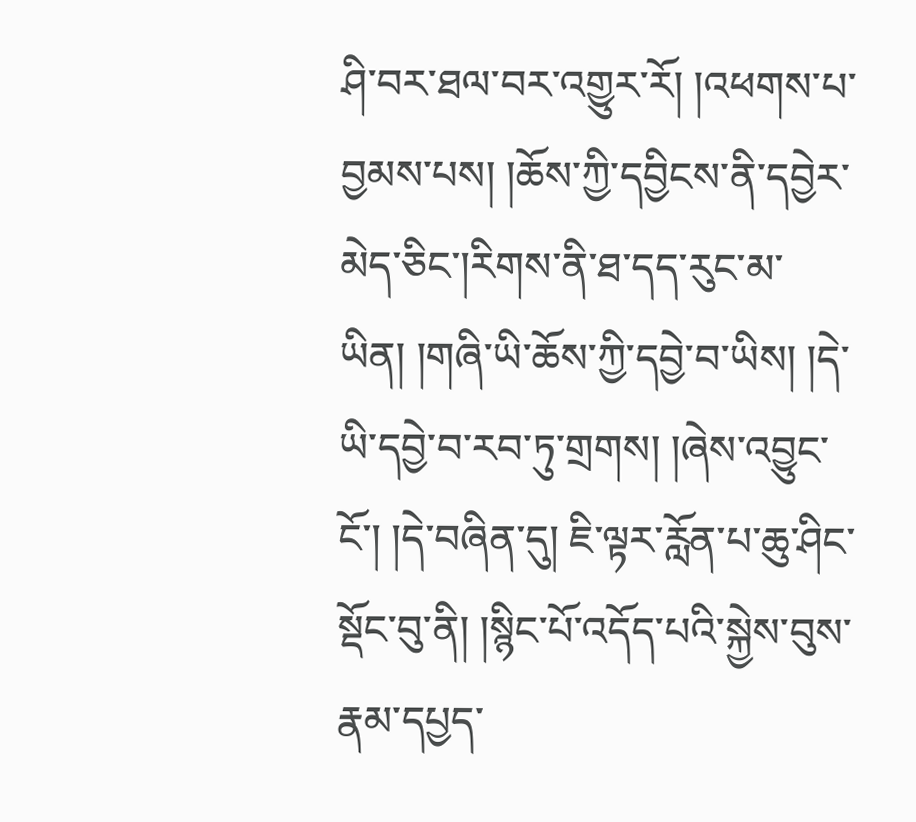ཤི་བར་ཐལ་བར་འགྱུར་རོ། །འཕགས་པ་བྱམས་པས། །ཆོས་ཀྱི་དབྱིངས་ནི་དབྱེར་མེད་ཅིང་།རིགས་ནི་ཐ་དད་རུང་མ་ཡིན། །གཞི་ཡི་ཆོས་ཀྱི་དབྱེ་བ་ཡིས། །དེ་ཡི་དབྱེ་བ་རབ་ཏུ་གྲགས། །ཞེས་འབྱུང་ངོ་། །དེ་བཞིན་དུ། ཇི་ལྟར་རློན་པ་ཆུ་ཤིང་སྡོང་བུ་ནི། །སྙིང་པོ་འདོད་པའི་སྐྱེས་བུས་རྣམ་དཔྱད་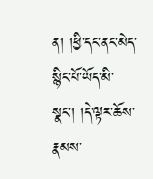ན། །ཕྱི་དང་ནང་མེད་སྙིང་པོ་ཡོད་མི་སྣང་། །དེ་ལྟར་ཆོས་རྣམས་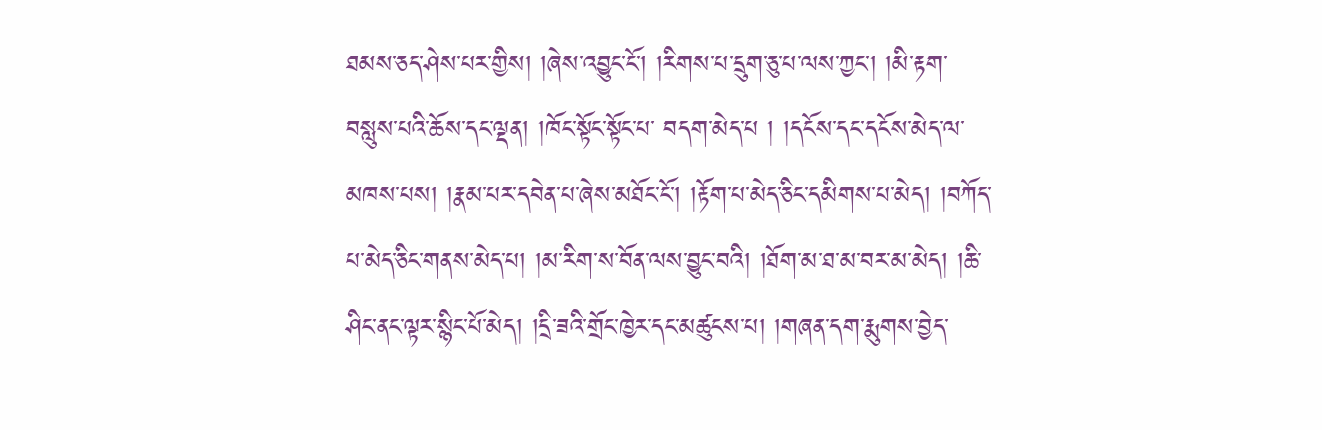ཐམས་ཅད་ཤེས་པར་གྱིས། །ཞེས་འབྱུང་ངོ་། །རིགས་པ་དྲུག་ཅུ་པ་ལས་ཀྱང་། །མི་རྟག་བསླུས་པའི་ཆོས་དང་ལྡན། །ཁོང་སྟོང་སྟོང་པ་ བདག་མེད་པ ། །དངོས་དང་དངོས་མེད་ལ་མཁས་པས། །རྣམ་པར་དབེན་པ་ཞེས་མཐོང་ངོ་། །རྟོག་པ་མེད་ཅིང་དམིགས་པ་མེད། །བཀོད་པ་མེད་ཅིང་གནས་མེད་པ། །མ་རིག་ས་བོན་ལས་བྱུང་བའི། །ཐོག་མ་ཐ་མ་བར་མ་མེད། །ཆི་ཤིང་ནང་ལྟར་སྙིང་པོ་མེད། །དྲི་ཟའི་གྲོང་ཁྱེར་དང་མཚུངས་པ། །གཞན་དག་རྨུགས་བྱེད་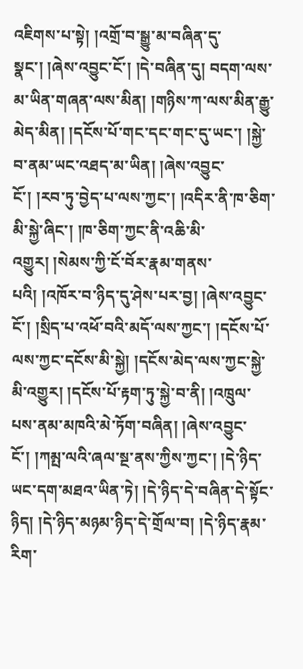འཇིགས་པ་སྟེ། །འགྲོ་བ་སྒྱུ་མ་བཞིན་དུ་སྣང་། །ཞེས་འབྱུང་ངོ་། །དེ་བཞིན་དུ། བདག་ལས་མ་ཡིན་གཞན་ལས་མིན། །གཉིས་ཀ་ལས་མིན་རྒྱུ་མེད་མིན། །དངོས་པོ་གང་དང་གང་དུ་ཡང་། །སྐྱེ་བ་ནམ་ཡང་འཐད་མ་ཡིན། །ཞེས་འབྱུང་ངོ་། །རབ་ཏུ་བྱེད་པ་ལས་ཀྱང་། །འདིར་ནི་ཁ་ཅིག་མི་སྐྱེ་ཞིང་། །ཁ་ཅིག་ཀྱང་ནི་འཆི་མི་འགྱུར། །སེམས་ཀྱི་ངོ་བོར་རྣམ་གནས་པའི། །འཁོར་བ་ཉིད་དུ་ཤེས་པར་བྱ། །ཞེས་འབྱུང་ངོ་། །སྲིད་པ་འཕོ་བའི་མདོ་ལས་ཀྱང་། །དངོས་པོ་ལས་ཀྱང་དངོས་མི་སྐྱེ། །དངོས་མེད་ལས་ཀྱང་སྐྱེ་མི་འགྱུར། །དངོས་པོ་རྟག་ཏུ་སྐྱེ་བ་ནི། །འཁྲུལ་པས་ནམ་མཁའི་མེ་ཏོག་བཞིན། །ཞེས་འབྱུང་ངོ་། །ཀམྤ་ལའི་ཞལ་སྔ་ནས་ཀྱིས་ཀྱང་། །དེ་ཉིད་ཡང་དག་མཐའ་ཡིན་ཏེ། །དེ་ཉིད་དེ་བཞིན་དེ་སྟོང་ཉིད། །དེ་ཉིད་མཉམ་ཉིད་དེ་གྲོལ་བ། །དེ་ཉིད་རྣམ་རིག་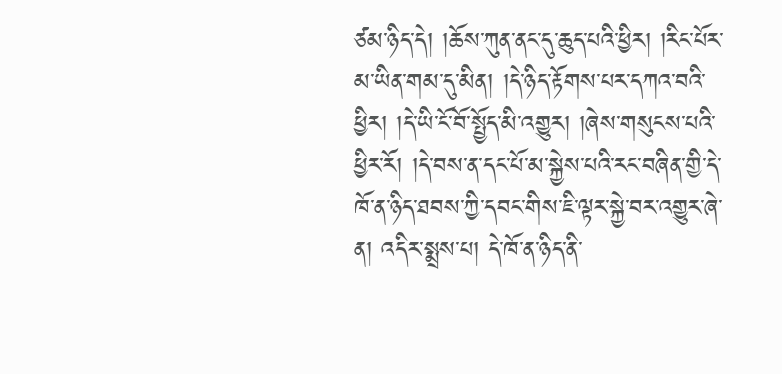ཙམ་ཉིད་དེ། །ཆོས་ཀུན་ནང་དུ་ཆུད་པའི་ཕྱིར། །རིང་པོར་མ་ཡིན་གམ་དུ་མིན། །དེ་ཉིད་རྟོགས་པར་དཀའ་བའི་ཕྱིར། །དེ་ཡི་ངོ་བོ་སྤྱོད་མི་འགྱུར། །ཞེས་གསུངས་པའི་ཕྱིར་རོ། །དེ་བས་ན་དང་པོ་མ་སྐྱེས་པའི་རང་བཞིན་གྱི་དེ་ཁོ་ན་ཉིད་ཐབས་ཀྱི་དབང་གིས་ཇི་ལྟར་སྐྱེ་བར་འགྱུར་ཞེ་ན། འདིར་སྨྲས་པ། དེ་ཁོ་ན་ཉིད་ནི་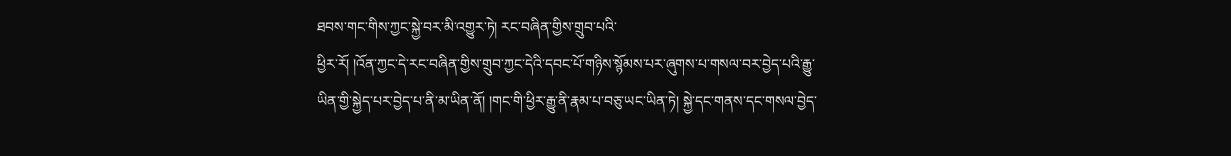ཐབས་གང་གིས་ཀྱང་སྐྱེ་བར་མི་འགྱུར་ཏེ། རང་བཞིན་གྱིས་གྲུབ་པའི་
ཕྱིར་རོ། །འོན་ཀྱང་དེ་རང་བཞིན་གྱིས་གྲུབ་ཀྱང་དེའི་དབང་པོ་གཉིས་སྙོམས་པར་ཞུགས་པ་གསལ་བར་བྱེད་པའི་རྒྱུ་ཡིན་གྱི་སྐྱེད་པར་བྱེད་པ་ནི་མ་ཡིན་ནོ། །གང་གི་ཕྱིར་རྒྱུ་ནི་རྣམ་པ་བཅུ་ཡང་ཡིན་ཏེ། སྐྱེ་དང་གནས་དང་གསལ་བྱེད་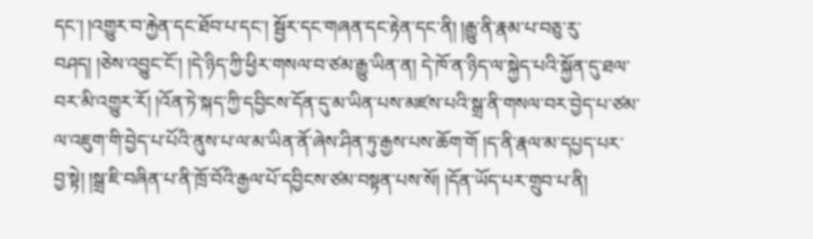དང་། །འགྱུར་བ་རྐྱེན་དང་ཐོབ་པ་དང་། སྦྱོར་དང་གཞན་དང་རྟེན་དང་ནི། །རྒྱུ་ནི་རྣམ་པ་བཅུ་རུ་བཤད། །ཅེས་འབྱུང་ངོ་། །དེ་ཉིད་ཀྱི་ཕྱིར་གསལ་བ་ཙམ་རྒྱུ་ཡིན་ན། དེ་ཁོ་ན་ཉིད་ལ་སྐྱེད་པའི་སྐྱོན་དུ་ཐལ་བར་མི་འགྱུར་རོ། །འོན་ཏེ་སྐད་ཀྱི་དབྱིངས་དོན་དུ་མ་ཡིན་པས་མཛས་པའི་སྒྲ་ནི་གསལ་བར་བྱེད་པ་ཙམ་ལ་འཇུག་གི་བྱེད་པ་པོའི་ནུས་པ་ལ་མ་ཡིན་ནོ་ཞེས་ཤིན་ཏུ་རྒྱས་པས་ཆོག་གོ །ད་ནི་རྣལ་མ་དཔྱད་པར་བྱ་སྟེ། །སྒྲ་ཇི་བཞིན་པ་ནི་ཁྲོ་བོའི་རྒྱལ་པོ་དབྱིངས་ཙམ་བསྟན་པས་སོ། །དོན་ཡོད་པར་གྲུབ་པ་ནི།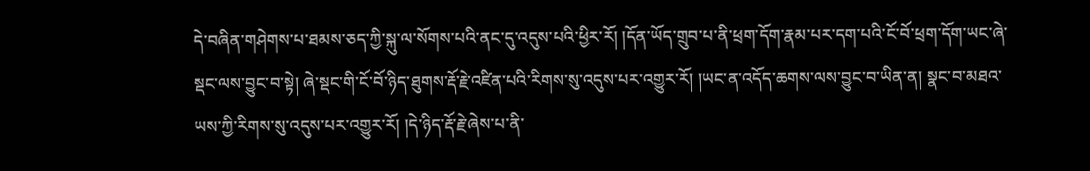དེ་བཞིན་གཤེགས་པ་ཐམས་ཅད་ཀྱི་སྐུ་ལ་སོགས་པའི་ནང་དུ་འདུས་པའི་ཕྱིར་རོ། །དོན་ཡོད་གྲུབ་པ་ནི་ཕྲག་དོག་རྣམ་པར་དག་པའི་ངོ་བོ་ཕྲག་དོག་ཡང་ཞེ་སྡང་ལས་བྱུང་བ་སྟེ། ཞེ་སྡང་གི་ངོ་བོ་ཉིད་ཐུགས་རྡོ་རྗེ་འཛིན་པའི་རིགས་སུ་འདུས་པར་འགྱུར་རོ། །ཡང་ན་འདོད་ཆགས་ལས་བྱུང་བ་ཡིན་ན། སྣང་བ་མཐའ་ཡས་ཀྱི་རིགས་སུ་འདུས་པར་འགྱུར་རོ། །དེ་ཉིད་རྡོ་རྗེ་ཞེས་པ་ནི་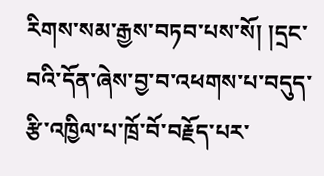རིགས་སམ་རྒྱས་བཏབ་པས་སོ། །དྲང་བའི་དོན་ཞེས་བྱ་བ་འཕགས་པ་བདུད་རྩི་འཁྱིལ་པ་ཁྲོ་བོ་བརྗོད་པར་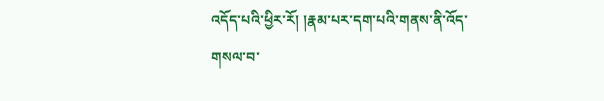འདོད་པའི་ཕྱིར་རོ། །རྣམ་པར་དག་པའི་གནས་ནི་འོད་གསལ་བ་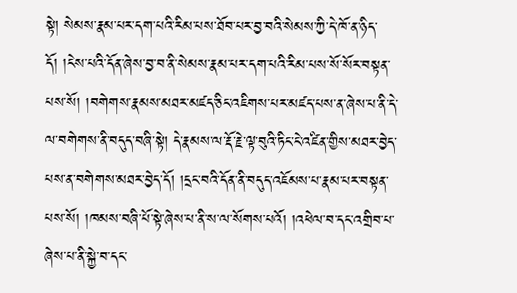སྟེ། སེམས་རྣམ་པར་དག་པའི་རིམ་པས་ཐོབ་པར་བྱ་བའི་སེམས་ཀྱི་དེ་ཁོ་ན་ཉིད་དོ། །ངེས་པའི་དོན་ཞེས་བྱ་བ་ནི་སེམས་རྣམ་པར་དག་པའི་རིམ་པས་སོ་སོར་བསྟན་པས་སོ། །བགེགས་རྣམས་མཐར་མཛད་ཅིང་འཇིགས་པར་མཛད་པས་ན་ཞེས་པ་ནི་དེ་ལ་བགེགས་ནི་བདུད་བཞི་སྟེ། དེ་རྣམས་ལ་རྡོ་རྗེ་ལྟ་བུའི་ཏིང་ངེ་འཛིན་གྱིས་མཐར་བྱེད་པས་ན་བགེགས་མཐར་བྱེད་དོ། །དྲང་བའི་དོན་ནི་བདུད་འཇོམས་པ་རྣམ་པར་བསྟན་པས་སོ། །ཁམས་བཞི་པོ་སྟེ་ཞེས་པ་ནི་ས་ལ་སོགས་པའོ། །འཕེལ་བ་དང་འགྲིབ་པ་ཞེས་པ་ནི་སྐྱེ་བ་དང་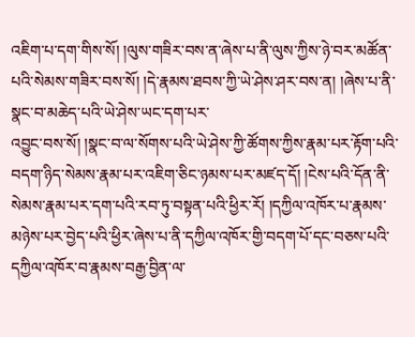འཇིག་པ་དག་གིས་སོ། །ལུས་གཟིར་བས་ན་ཞེས་པ་ནི་ལུས་ཀྱིས་ཉེ་བར་མཚོན་པའི་སེམས་གཟིར་བས་སོ། །དེ་རྣམས་ཐབས་ཀྱི་ཡེ་ཤེས་ཤར་བས་ན། །ཞེས་པ་ནི་སྣང་བ་མཆེད་པའི་ཡེ་ཤེས་ཡང་དག་པར་
འབྱུང་བས་སོ། །སྣང་བ་ལ་སོགས་པའི་ཡེ་ཤེས་ཀྱི་ཚོགས་ཀྱིས་རྣམ་པར་རྟོག་པའི་བདག་ཉིད་སེམས་རྣམ་པར་འཇིག་ཅིང་ཉམས་པར་མཛད་དོ། །ངེས་པའི་དོན་ནི་སེམས་རྣམ་པར་དག་པའི་རབ་ཏུ་བསྟན་པའི་ཕྱིར་རོ། །དཀྱིལ་འཁོར་པ་རྣམས་མཉེས་པར་བྱེད་པའི་ཕྱིར་ཞེས་པ་ནི་དཀྱིལ་འཁོར་གྱི་བདག་པོ་དང་བཅས་པའི་དཀྱིལ་འཁོར་བ་རྣམས་བརྒྱ་བྱིན་ལ་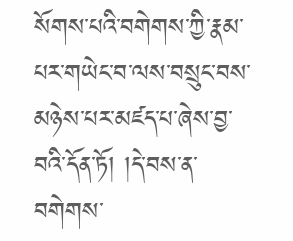སོགས་པའི་བགེགས་ཀྱི་རྣམ་པར་གཡེང་བ་ལས་བསྲུང་བས་མཉེས་པར་མཛད་པ་ཞེས་བྱ་བའི་དོན་ཏོ། །དེ་བས་ན་བགེགས་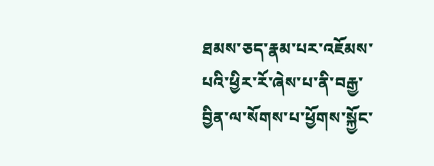ཐམས་ཅད་རྣམ་པར་འཇོམས་པའི་ཕྱིར་རོ་ཞེས་པ་ནི་བརྒྱ་བྱིན་ལ་སོགས་པ་ཕྱོགས་སྐྱོང་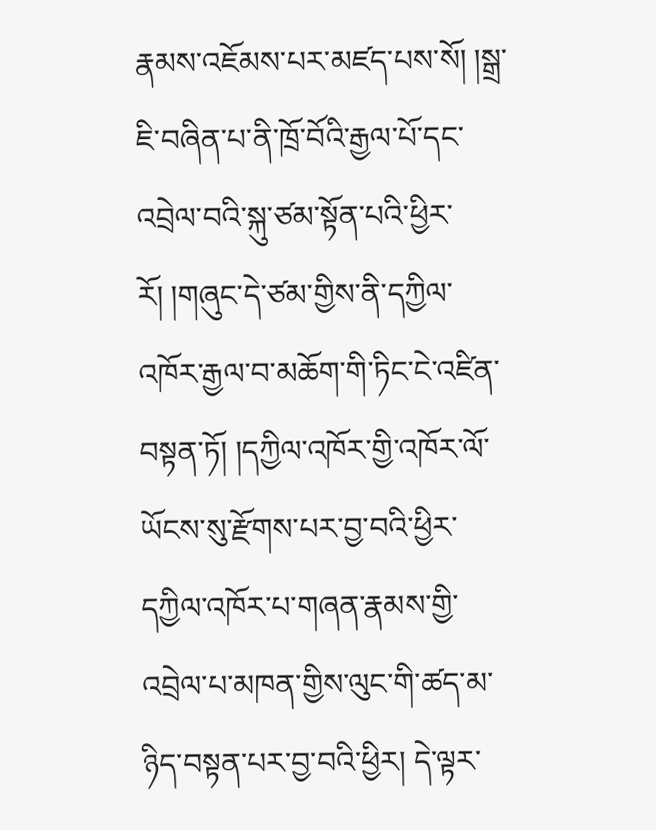རྣམས་འཇོམས་པར་མཛད་པས་སོ། །སྒྲ་ཇི་བཞིན་པ་ནི་ཁྲོ་བོའི་རྒྱལ་པོ་དང་འབྲེལ་བའི་སྐུ་ཙམ་སྟོན་པའི་ཕྱིར་རོ། །གཞུང་དེ་ཙམ་གྱིས་ནི་དཀྱིལ་འཁོར་རྒྱལ་བ་མཆོག་གི་ཏིང་ངེ་འཛིན་བསྟན་ཏོ། །དཀྱིལ་འཁོར་གྱི་འཁོར་ལོ་ཡོངས་སུ་རྫོགས་པར་བྱ་བའི་ཕྱིར་དཀྱིལ་འཁོར་པ་གཞན་རྣམས་གྱི་འབྲེལ་པ་མཁན་གྱིས་ལུང་གི་ཚད་མ་ཉིད་བསྟན་པར་བྱ་བའི་ཕྱིར། དེ་ལྟར་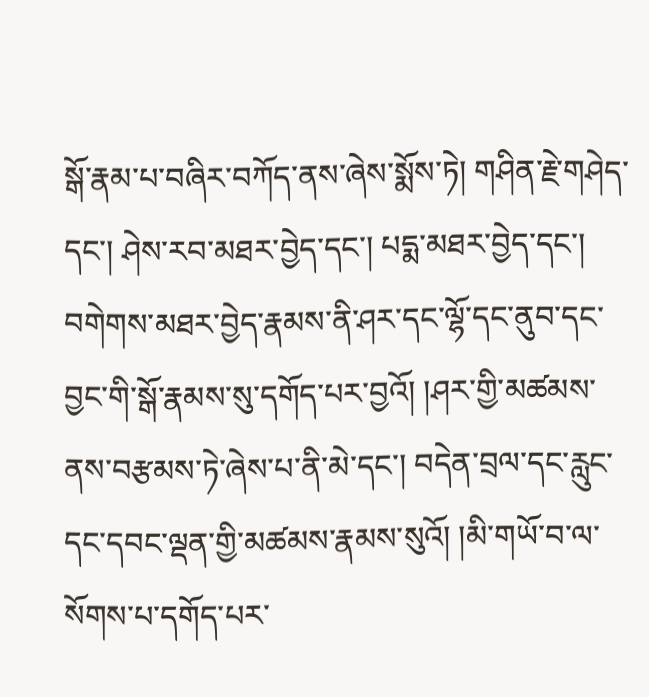སྒོ་རྣམ་པ་བཞིར་བཀོད་ནས་ཞེས་སྨོས་ཏེ། གཤིན་རྗེ་གཤེད་དང་། ཤེས་རབ་མཐར་བྱེད་དང་། པདྨ་མཐར་བྱེད་དང་། བགེགས་མཐར་བྱེད་རྣམས་ནི་ཤར་དང་ལྷོ་དང་ནུབ་དང་བྱང་གི་སྒོ་རྣམས་སུ་དགོད་པར་བྱའོ། །ཤར་གྱི་མཚམས་ནས་བརྩམས་ཏེ་ཞེས་པ་ནི་མེ་དང་། བདེན་བྲལ་དང་རླུང་དང་དབང་ལྡན་གྱི་མཚམས་རྣམས་སུའོ། །མི་གཡོ་བ་ལ་སོགས་པ་དགོད་པར་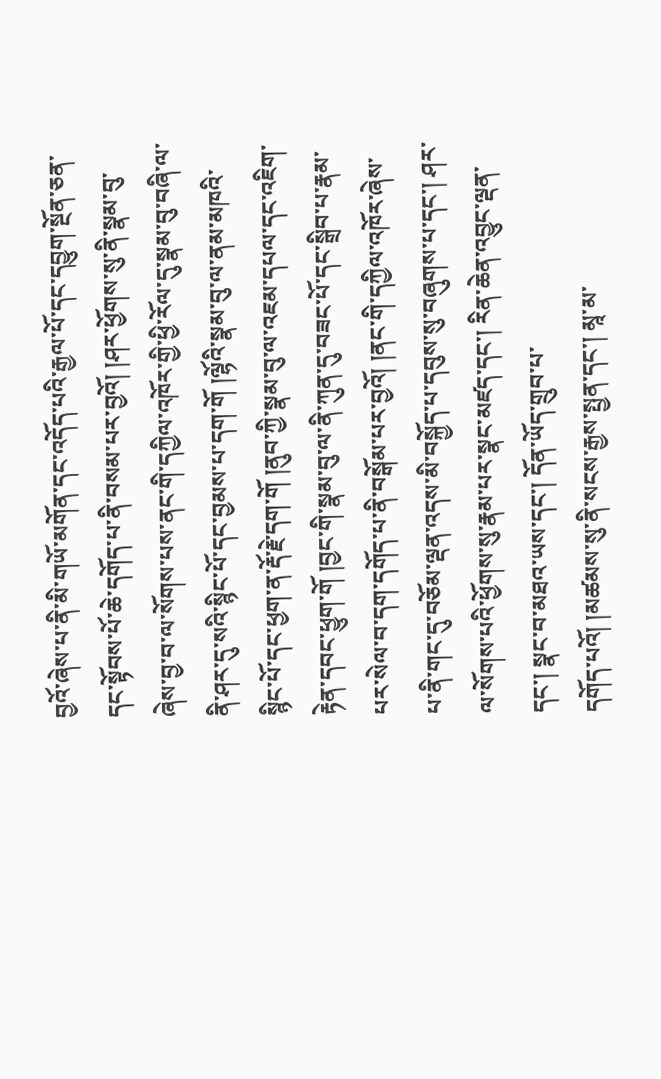བྱའོ་ཞེས་པ་ནི་མི་གཡོ་མགོན་དང་འདོད་པའི་རྒྱལ་པོ་དང་དབྱུག་སྔོན་ཅན་དང་སྟོབས་པོ་ཆེ་དགོད་པ་ནི་བསམ་པར་བྱའོ། །ཤར་ཕྱོགས་སུ་ནི་སྣམ་བུ་ཞེས་བྱ་བ་ལ་སོགས་པས་ནང་གི་དཀྱིལ་འཁོར་གྱི་ཕྱི་རོལ་དུ་སྣམ་བུ་བཞི་ལ་ནི་ཤར་དུ་སའི་སྙིང་པོ་དང་བྱམས་པ་དག་གོ །ལྷོའི་སྣམ་བུ་ལ་ནམ་མཁའི་སྙིང་པོ་དང་ཕྱག་ན་རྡོ་རྗེ་དག་གོ །ནུབ་ཀྱི་སྣམ་བུ་ལ་འཇམ་དཔལ་དང་འཇིག་རྟེན་དབང་ཕྱུག་གོ །བྱང་གི་སྣམ་བུ་ལ་ནི་ཀུན་དུ་བཟང་པོ་དང་སྒྲིབ་པ་རྣམ་པར་སེལ་བ་དག་དགོད་པ་ནི་བསྒོམ་པར་བྱའོ། །ནང་གི་དཀྱིལ་འཁོར་ཞེས་པ་ནི་གང་དུ་བཅོམ་ལྡན་འདས་མི་བསྐྱོད་པ་དབུས་སུ་བཞུགས་པ་དང་། ཤར་ལ་སོགས་པའི་ཕྱོགས་སུ་རྣམ་པར་སྣང་མཛད་དང་། རིན་ཆེན་འབྱུང་ལྡན་དང་། སྣང་བ་མཐའ་ཡས་དང་། དོན་ཡོད་གྲུབ་པ་
དགོད་པའོ། །མཚམས་སུ་ནི་སངས་རྒྱས་སྤྱན་དང་། མཱ་མ་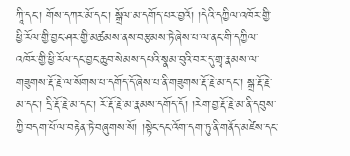ཀཱི་དང་། གོས་དཀར་མོ་དང་། སྒྲོལ་མ་དགོད་པར་བྱའོ། །དེའི་དཀྱིལ་འཁོར་གྱི་ཕྱི་རོལ་གྱི་བྱང་ཤར་གྱི་མཚམས་ནས་བརྩམས་ཏེ་ཞེས་པ་ལ་ནང་གི་དཀྱིལ་འཁོར་གྱི་ཕྱི་རོལ་དང་བྱང་ཆུབ་སེམས་དཔའི་སྣམ་བུའི་བར་དུ་གྲྭ་རྣམས་ལ་གཟུགས་རྡོ་རྗེ་ལ་སོགས་པ་དགོད་དོ་ཞེས་པ་ནི་གཟུགས་རྡོ་རྗེ་མ་དང་། སྒྲ་རྡོ་རྗེ་མ་དང་། དྲི་རྡོ་རྗེ་མ་དང་། རོ་རྡོ་རྗེ་མ་རྣམས་དགོད་དོ། །རེག་བྱ་རྡོ་རྗེ་མ་ནི་དབུས་ཀྱི་བདག་པོ་ལ་བརྟེན་ཏེ་བཞུགས་སོ། །སྟེང་དང་འོག་དག་ཏུ་ནི་གནོད་མཛེས་དང་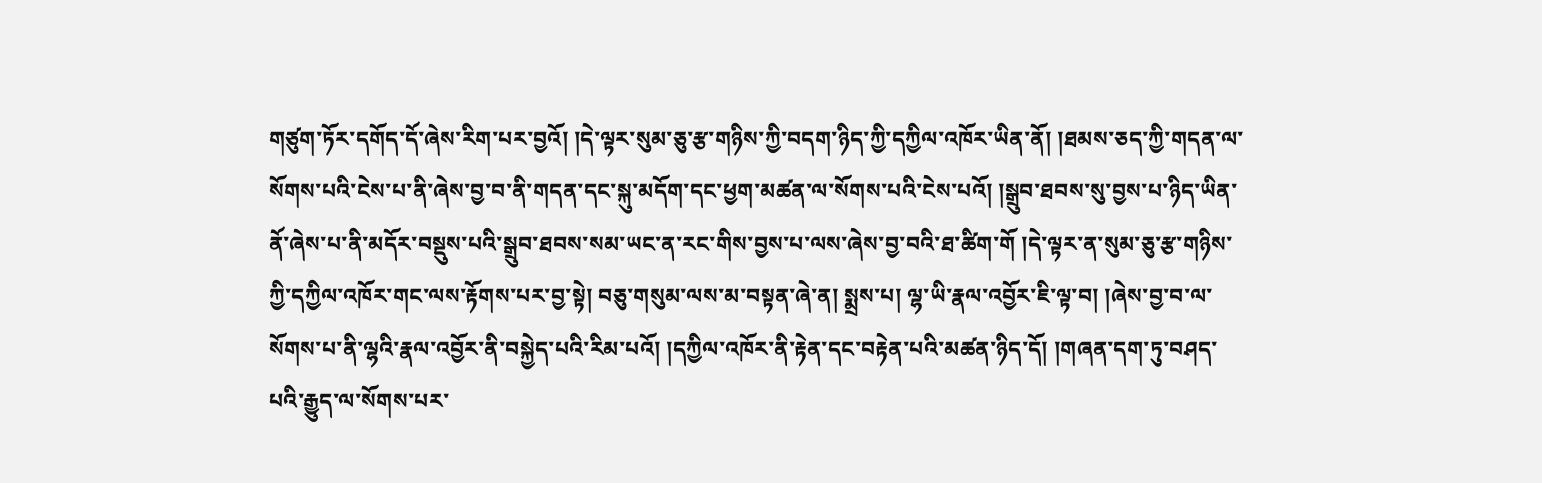གཙུག་ཏོར་དགོད་དོ་ཞེས་རིག་པར་བྱའོ། །དེ་ལྟར་སུམ་ཅུ་རྩ་གཉིས་ཀྱི་བདག་ཉིད་ཀྱི་དཀྱིལ་འཁོར་ཡིན་ནོ། །ཐམས་ཅད་ཀྱི་གདན་ལ་སོགས་པའི་ངེས་པ་ནི་ཞེས་བྱ་བ་ནི་གདན་དང་སྐུ་མདོག་དང་ཕྱག་མཚན་ལ་སོགས་པའི་ངེས་པའོ། །སྒྲུབ་ཐབས་སུ་བྱས་པ་ཉིད་ཡིན་ནོ་ཞེས་པ་ནི་མདོར་བསྡུས་པའི་སྒྲུབ་ཐབས་སམ་ཡང་ན་རང་གིས་བྱས་པ་ལས་ཞེས་བྱ་བའི་ཐ་ཚིག་གོ །དེ་ལྟར་ན་སུམ་ཅུ་རྩ་གཉིས་ཀྱི་དཀྱིལ་འཁོར་གང་ལས་རྟོགས་པར་བྱ་སྟེ། བཅུ་གསུམ་ལས་མ་བསྟན་ཞེ་ན། སྨྲས་པ། ལྷ་ཡི་རྣལ་འབྱོར་ཇི་ལྟ་བ། །ཞེས་བྱ་བ་ལ་སོགས་པ་ནི་ལྷའི་རྣལ་འབྱོར་ནི་བསྐྱེད་པའི་རིམ་པའོ། །དཀྱིལ་འཁོར་ནི་རྟེན་དང་བརྟེན་པའི་མཚན་ཉིད་དོ། །གཞན་དག་ཏུ་བཤད་པའི་རྒྱུད་ལ་སོགས་པར་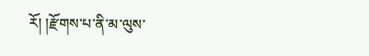རོ། །རྫོགས་པ་ནི་མ་ལུས་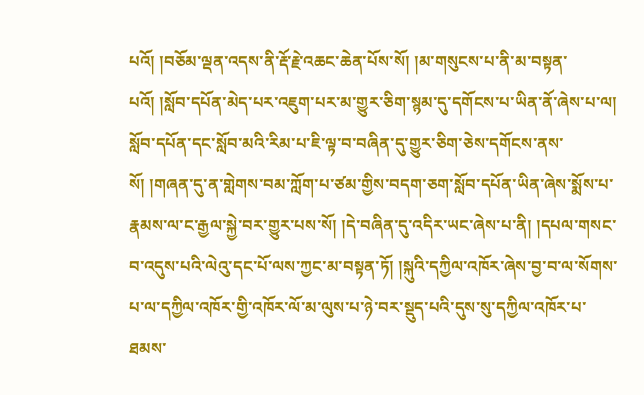པའོ། །བཅོམ་ལྡན་འདས་ནི་རྡོ་རྗེ་འཆང་ཆེན་པོས་སོ། །མ་གསུངས་པ་ནི་མ་བསྟན་པའོ། །སློབ་དཔོན་མེད་པར་འཇུག་པར་མ་གྱུར་ཅིག་སྙམ་དུ་དགོངས་པ་ཡིན་ནོ་ཞེས་པ་ལ། སློབ་དཔོན་དང་སློབ་མའི་རིམ་པ་ཇི་ལྟ་བ་བཞིན་དུ་གྱུར་ཅིག་ཅེས་དགོངས་ནས་སོ། །གཞན་དུ་ན་གླེགས་བམ་ཀློག་པ་ཙམ་གྱིས་བདག་ཅག་སློབ་དཔོན་ཡིན་ཞེས་སྨོས་པ་རྣམས་ལ་ང་རྒྱལ་སྐྱེ་བར་གྱུར་པས་སོ། །དེ་བཞིན་དུ་འདིར་ཡང་ཞེས་པ་ནི། །དཔལ་གསང་བ་འདུས་པའི་ལེའུ་དང་པོ་ལས་ཀྱང་མ་བསྟན་ཏོ། །སྐུའི་དཀྱིལ་འཁོར་ཞེས་བྱ་བ་ལ་སོགས་པ་ལ་དཀྱིལ་འཁོར་གྱི་འཁོར་ལོ་མ་ལུས་པ་ཉེ་བར་སྡུད་པའི་དུས་སུ་དཀྱིལ་འཁོར་པ་ཐམས་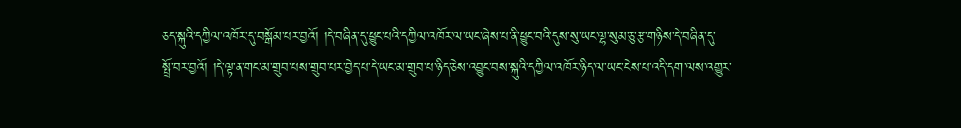ཅད་སྐུའི་དཀྱིལ་འཁོར་དུ་བསྒོམ་པར་བྱའོ། །དེ་བཞིན་དུ་ཕྱུང་པའི་དཀྱིལ་འཁོར་ལ་ཡང་ཞེས་པ་ནི་ཕྱུང་བའི་དུས་སུ་ཡང་ལྷ་སུམ་ཅུ་རྩ་གཉིས་དེ་བཞིན་དུ་
སྤྲོ་བར་བྱའོ། །དེ་ལྟ་ན་གང་མ་གྲུབ་པས་གྲུབ་པར་བྱེད་པ་དེ་ཡང་མ་གྲུབ་པ་ཉིད་ཅེས་འབྱུང་བས་སྐུའི་དཀྱིལ་འཁོར་ཉིད་ལ་ཡང་ངེས་པ་འདི་དག་ལས་འགྱུར་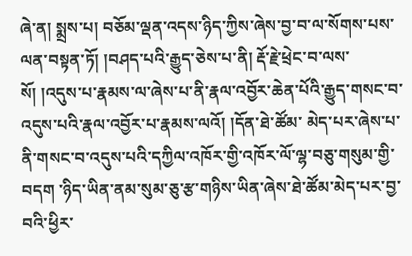ཞེ་ན། སྨྲས་པ། བཅོམ་ལྡན་འདས་ཉིད་ཀྱིས་ཞེས་བྱ་བ་ལ་སོགས་པས་ལན་བསྟན་ཏོ། །བཤད་པའི་རྒྱུད་ཅེས་པ་ནི། རྡོ་རྗེ་ཕྲེང་བ་ལས་སོ། །འདུས་པ་རྣམས་ལ་ཞེས་པ་ནི་རྣལ་འབྱོར་ཆེན་པོའི་རྒྱུད་གསང་བ་འདུས་པའི་རྣལ་འབྱོར་པ་རྣམས་ལའོ། །དོན་ཐེ་ཚོམ་ མེད་པར་ཞེས་པ་ནི་གསང་བ་འདུས་པའི་དཀྱིལ་འཁོར་གྱི་འཁོར་ལོ་ལྷ་བཅུ་གསུམ་གྱི་བདག ་ཉིད་ཡིན་ནམ་སུམ་ཅུ་རྩ་གཉིས་ཡིན་ཞེས་ཐེ་ཚོམ་མེད་པར་བྱ་བའི་ཕྱིར་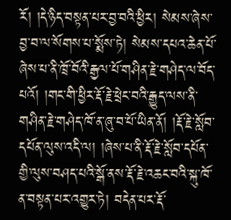རོ། །དེ་ཉིད་བསྟན་པར་བྱ་བའི་ཕྱིར། སེམས་ཞེས་བྱ་བ་ལ་སོགས་པ་སྨོས་ཏེ། སེམས་དཔའ་ཆེན་པོ་ཞེས་པ་ནི་ཁྲོ་བོའི་རྒྱལ་པོ་གཤིན་རྗེ་གཤེད་ལ་བོད་པའོ། །གང་གི་ཕྱིར་རྡོ་རྗེ་ཕྲེང་བའི་རྒྱུད་ལས་ནི་གཤིན་རྗེ་གཤེད་ཁོ་ན་ཞུ་བ་པོ་ཡིན་ནོ། །རྡོ་རྗེ་སློབ་དཔོན་ལུས་འདི་ལ། །ཞེས་པ་ནི་རྡོ་རྗེ་སློབ་དཔོན་གྱི་ལུས་བཤད་པའི་སྒོ་ནས་རྡོ་རྗེ་འཆང་བའི་སྐུ་ཁོ་ན་བསྟན་པར་འགྱུར་ཏེ། བདེན་པར་རྡོ་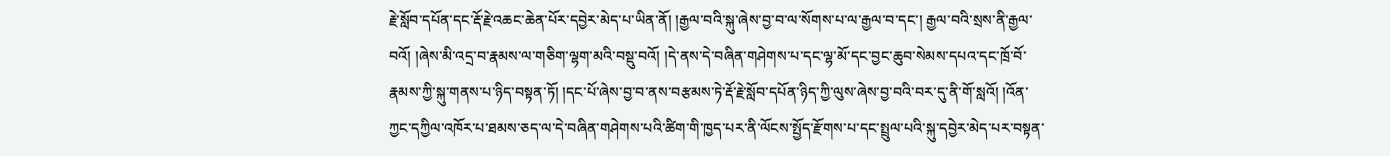རྗེ་སློབ་དཔོན་དང་རྡོ་རྗེ་འཆང་ཆེན་པོར་དབྱེར་མེད་པ་ཡིན་ནོ། །རྒྱལ་བའི་སྐུ་ཞེས་བྱ་བ་ལ་སོགས་པ་ལ་རྒྱལ་བ་དང་། རྒྱལ་བའི་སྲས་ནི་རྒྱལ་བའོ། །ཞེས་མི་འདྲ་བ་རྣམས་ལ་གཅིག་ལྷག་མའི་བསྡུ་བའོ། །དེ་ནས་དེ་བཞིན་གཤེགས་པ་དང་ལྷ་མོ་དང་བྱང་ཆུབ་སེམས་དཔའ་དང་ཁྲོ་བོ་རྣམས་ཀྱི་སྐུ་གནས་པ་ཉིད་བསྟན་ཏོ། །དང་པོ་ཞེས་བྱ་བ་ནས་བརྩམས་ཏེ་རྡོ་རྗེ་སློབ་དཔོན་ཉིད་ཀྱི་ལུས་ཞེས་བྱ་བའི་བར་དུ་ནི་གོ་སླའོ། །འོན་ཀྱང་དཀྱིལ་འཁོར་པ་ཐམས་ཅད་ལ་དེ་བཞིན་གཤེགས་པའི་ཚིག་གི་ཁྱད་པར་ནི་ལོངས་སྤྱོད་རྫོགས་པ་དང་སྤྲུལ་པའི་སྐུ་དབྱེར་མེད་པར་བསྟན་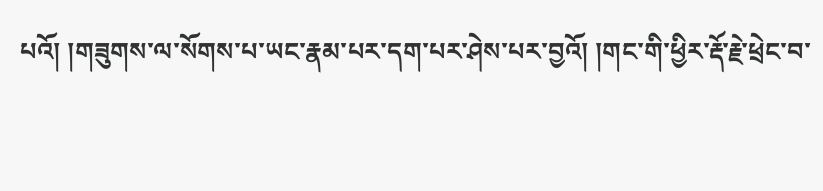པའོ། །གཟུགས་ལ་སོགས་པ་ཡང་རྣམ་པར་དག་པར་ཤེས་པར་བྱའོ། །གང་གི་ཕྱིར་རྡོ་རྗེ་ཕྲེང་བ་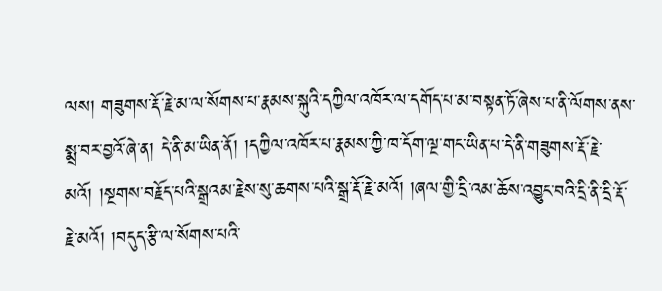ལས། གཟུགས་རྡོ་རྗེ་མ་ལ་སོགས་པ་རྣམས་སྐུའི་དཀྱིལ་འཁོར་ལ་དགོད་པ་མ་བསྟན་ཏོ་ཞེས་པ་ནི་ལོགས་ནས་སྨྲ་བར་བྱའོ་ཞེ་ན། དེ་ནི་མ་ཡིན་ནོ། །དཀྱིལ་འཁོར་པ་རྣམས་ཀྱི་ཁ་དོག་ལྔ་གང་ཡིན་པ་དེ་ནི་གཟུགས་རྡོ་རྗེ་མའོ། །སྔགས་བརྗོད་པའི་སྒྲའམ་རྗེས་སུ་ཆགས་པའི་སྒྲ་རྡོ་རྗེ་མའོ། །ཞལ་གྱི་དྲི་འམ་ཆོས་འབྱུང་བའི་དྲི་ནི་དྲི་རྡོ་རྗེ་མའོ། །བདུད་རྩི་ལ་སོགས་པའི་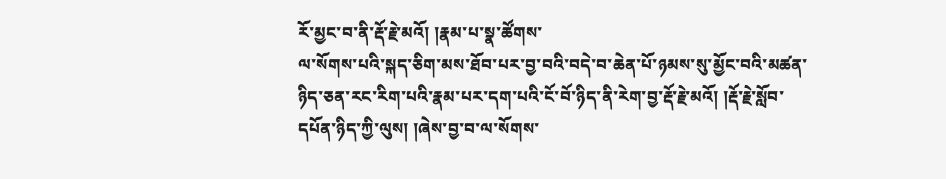རོ་མྱང་བ་ནི་རྡོ་རྗེ་མའོ། །རྣམ་པ་སྣ་ཚོགས་
ལ་སོགས་པའི་སྐད་ཅིག་མས་ཐོབ་པར་བྱ་བའི་བདེ་བ་ཆེན་པོ་ཉམས་སུ་མྱོང་བའི་མཚན་ཉིད་ཅན་རང་རིག་པའི་རྣམ་པར་དག་པའི་ངོ་བོ་ཉིད་ནི་རེག་བྱ་རྡོ་རྗེ་མའོ། །རྡོ་རྗེ་སློབ་དཔོན་ཉིད་ཀྱི་ལུས། །ཞེས་བྱ་བ་ལ་སོགས་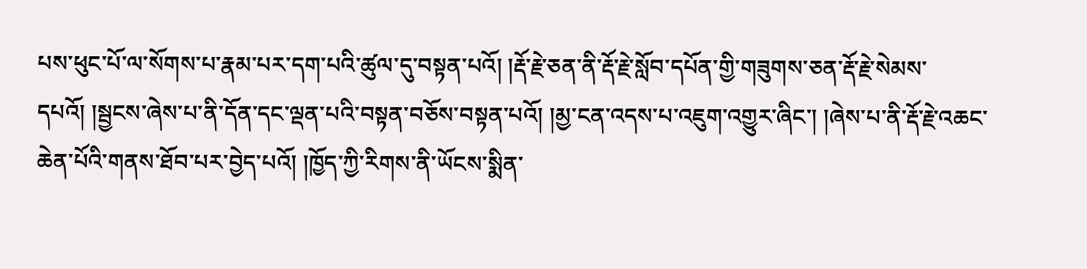པས་ཕུང་པོ་ལ་སོགས་པ་རྣམ་པར་དག་པའི་ཚུལ་དུ་བསྟན་པའོ། །རྡོ་རྗེ་ཅན་ནི་རྡོ་རྗེ་སློབ་དཔོན་གྱི་གཟུགས་ཅན་རྡོ་རྗེ་སེམས་དཔའོ། །སྦྱངས་ཞེས་པ་ནི་དོན་དང་ལྡན་པའི་བསྟན་བཅོས་བསྟན་པའོ། །མྱ་ངན་འདས་པ་འཇུག་འགྱུར་ཞིང་། །ཞེས་པ་ནི་རྡོ་རྗེ་འཆང་ཆེན་པོའི་གནས་ཐོབ་པར་བྱེད་པའོ། །ཁྱོད་ཀྱི་རིགས་ནི་ཡོངས་སྨིན་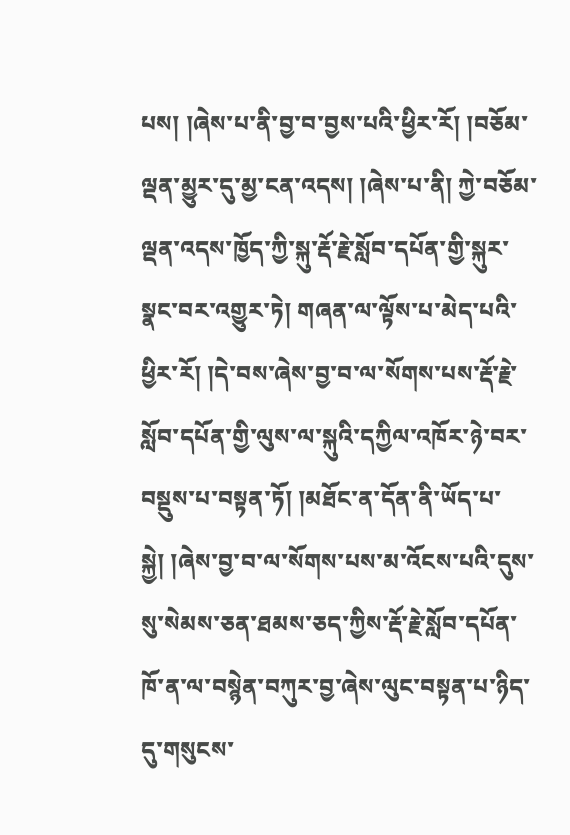པས། །ཞེས་པ་ནི་བྱ་བ་བྱས་པའི་ཕྱིར་རོ། །བཅོམ་ལྡན་མྱུར་དུ་མྱ་ངན་འདས། །ཞེས་པ་ནི། ཀྱེ་བཅོམ་ལྡན་འདས་ཁྱོད་ཀྱི་སྐུ་རྡོ་རྗེ་སློབ་དཔོན་གྱི་སྐུར་སྣང་བར་འགྱུར་ཏེ། གཞན་ལ་ལྟོས་པ་མེད་པའི་ཕྱིར་རོ། །དེ་བས་ཞེས་བྱ་བ་ལ་སོགས་པས་རྡོ་རྗེ་སློབ་དཔོན་གྱི་ལུས་ལ་སྐུའི་དཀྱིལ་འཁོར་ཉེ་བར་བསྡུས་པ་བསྟན་ཏོ། །མཐོང་ན་དོན་ནི་ཡོད་པ་སྐྱེ། །ཞེས་བྱ་བ་ལ་སོགས་པས་མ་འོངས་པའི་དུས་སུ་སེམས་ཅན་ཐམས་ཅད་ཀྱིས་རྡོ་རྗེ་སློབ་དཔོན་ཁོ་ན་ལ་བསྙེན་བཀུར་བྱ་ཞེས་ལུང་བསྟན་པ་ཉིད་དུ་གསུངས་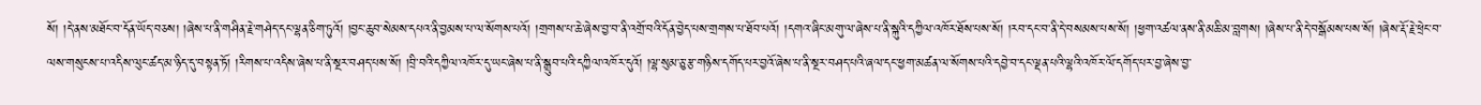སོ། །དེ་ནས་མཐོང་བ་དོན་ཡོད་བཅས། །ཞེས་པ་ནི་གཤིན་རྗེ་གཤེད་དང་ལྷན་ཅིག་ཏུའོ། །བྱང་ཆུབ་སེམས་དཔའ་ནི་བྱམས་པ་ལ་སོགས་པའོ། །གྲགས་པ་ཆེ་ཞེས་བྱ་བ་ནི་འགྲོ་བའི་དོན་བྱེད་པས་གྲགས་པ་ཐོབ་པའོ། །དགའ་ཞིང་མགུ་ལ་ཞེས་པ་ནི་སྐུའི་དཀྱིལ་འཁོར་ཐོས་པས་སོ། །རབ་དང་བ་ནི་དེ་བསམས་པས་སོ། །ཕྱག་འཚལ་ནས་ནི་མཆི་མ་བླགས། །ཞེས་པ་ནི་དེ་བསྒོམས་པས་སོ། །ཞེས་རྡོ་རྗེ་ཕྲེང་བ་ལས་གསུངས་པ་འདིས་ལུང་ཚད་མ་ཉིད་དུ་བསྟན་ཏོ། །རིགས་པ་འདིས་ཞེས་པ་ནི་སྔར་བཤད་པས་སོ། །བྲི་བའི་དཀྱིལ་འཁོར་དུ་ཡང་ཞེས་པ་ནི་སྒྲུབ་པའི་དཀྱིལ་འཁོར་དུའོ། །ལྷ་སུམ་ཅུ་རྩ་གཉིས་དགོད་པར་བྱའོ་ཞེས་པ་ནི་སྔར་བཤད་པའི་ཞལ་དང་ཕྱག་མཚན་ལ་སོགས་པའི་དབྱེ་བ་དང་ལྡན་པའི་ལྷའི་འཁོར་ལོ་དགོད་པར་བྱ་ཞེས་བྱ་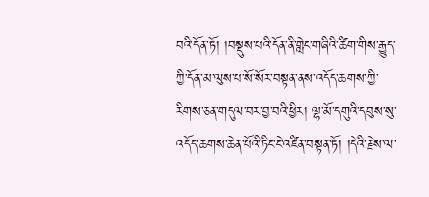བའི་དོན་ཏོ། །བསྡུས་པའི་དོན་ནི་གླེང་གཞིའི་ཚིག་གིས་རྒྱུད་ཀྱི་དོན་མ་ལུས་པ་སོ་སོར་བསྟན་ནས་འདོད་ཆགས་ཀྱི་རིགས་ཅན་གདུལ་བར་བྱ་བའི་ཕྱིར། ལྷ་མོ་དགུའི་དབུས་སུ་འདོད་ཆགས་ཆེན་པོའི་ཏིང་ངེ་འཛིན་བསྟན་ཏོ། །དེའི་རྗེས་ལ་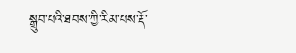སྒྲུབ་པའི་ཐབས་ཀྱི་རིམ་པས་རྡོ་